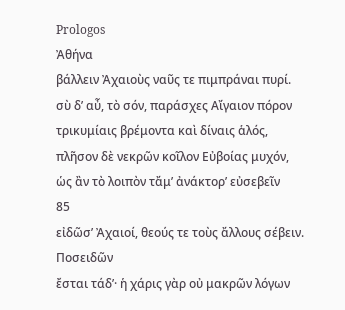Prologos
Ἀθήνα
βάλλειν Ἀχαιοὺς ναῦς τε πιμπράναι πυρί.
σὺ δʼ αὖ, τὸ σόν, παράσχες Αἴγαιον πόρον
τρικυμίαις βρέμοντα καὶ δίναις ἁλός,
πλῆσον δὲ νεκρῶν κοῖλον Εὐβοίας μυχόν,
ὡς ἂν τὸ λοιπὸν τἄμʼ ἀνάκτορʼ εὐσεβεῖν
85
εἰδῶσʼ Ἀχαιοί, θεούς τε τοὺς ἄλλους σέβειν.
Ποσειδῶν
ἔσται τάδʼ· ἡ χάρις γὰρ οὐ μακρῶν λόγων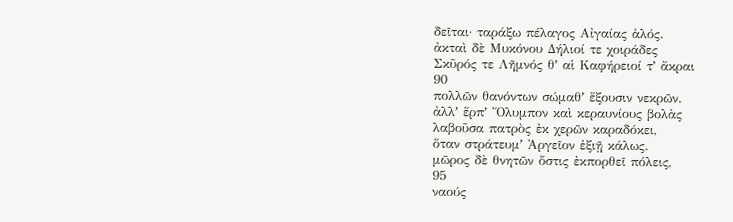δεῖται· ταράξω πέλαγος Αἰγαίας ἁλός.
ἀκταὶ δὲ Μυκόνου Δήλιοί τε χοιράδες
Σκῦρός τε Λῆμνός θʼ αἱ Καφήρειοί τʼ ἄκραι
90
πολλῶν θανόντων σώμαθʼ ἕξουσιν νεκρῶν.
ἀλλʼ ἕρπʼ Ὄλυμπον καὶ κεραυνίους βολὰς
λαβοῦσα πατρὸς ἐκ χερῶν καραδόκει,
ὅταν στράτευμʼ Ἀργεῖον ἐξιῇ κάλως.
μῶρος δὲ θνητῶν ὅστις ἐκπορθεῖ πόλεις,
95
ναούς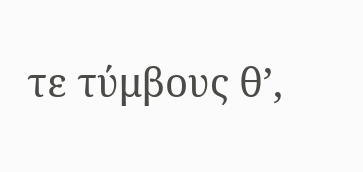τε τύμβους θʼ,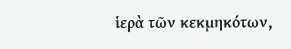ἱερὰ τῶν κεκμηκότων,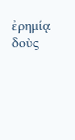ἐρημίᾳ δοὺς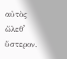αὐτὸς ὤλεθʼ ὕστερον.